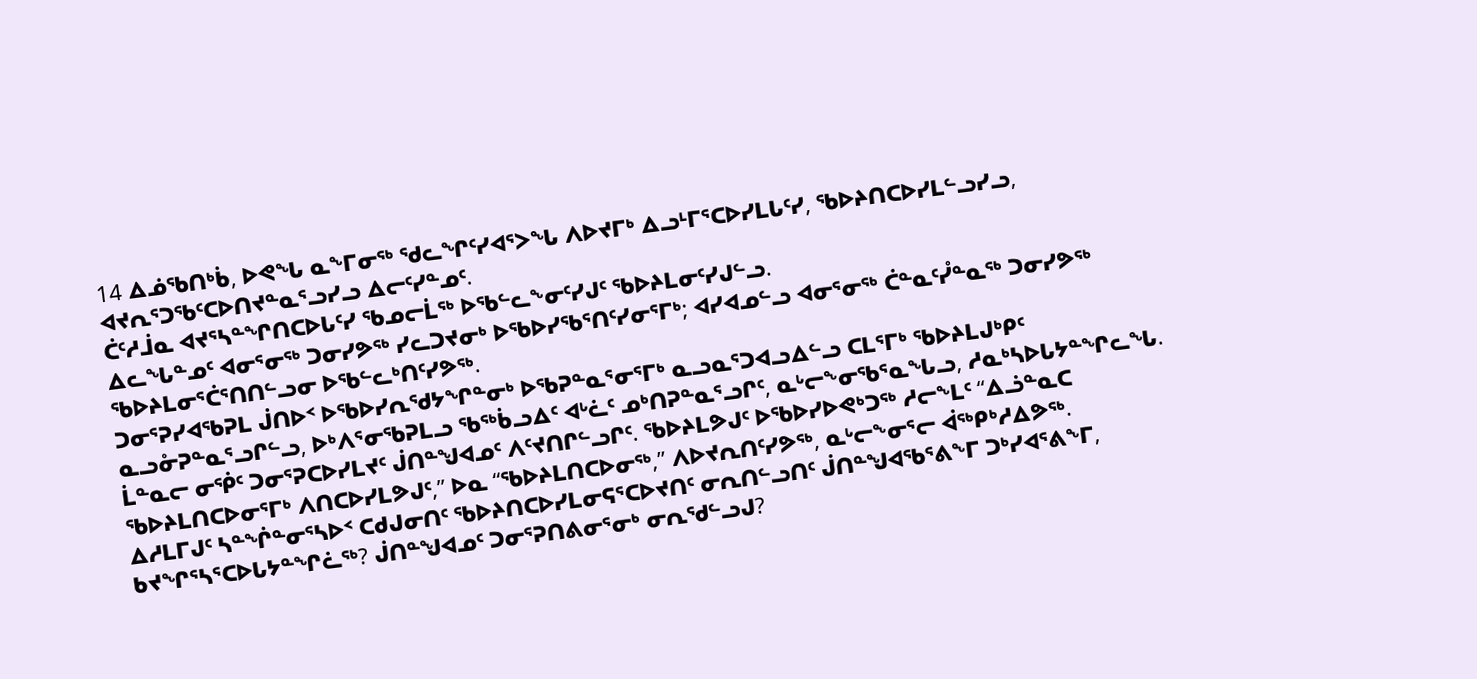14 ᐃᓅᖃᑎᒃᑳ, ᐅᕙᖓ ᓇᖕᒥᓂᖅ ᖁᓚᖏᑦᓯᐊᕐᐳᖓ ᐱᐅᔪᒥᒃ ᐃᓗᒻᒥᕐᑕᐅᓯᒪᒐᑦᓯ, ᖃᐅᔨᑎᑕᐅᓯᒪᓪᓗᓯᓗ, ᐊᔪᕆᕐᑐᖃᑦᑕᐅᑎᔪᓐᓇᕐᓗᓯᓗ ᐃᓕᑦᓯᓐᓄᑦ.
ᑖᑦᓱᒨᓇ ᐊᔪᕐᓴᓐᖏᑎᑕᐅᒐᑦᓯ ᖃᓄᓕᒫᖅ ᐅᖃᓪᓚᖕᓂᑦᓯᒍᑦ ᖃᐅᔨᒪᓂᑦᓯᒍᓪᓗ.
ᐃᓚᖓᓐᓄᑦ ᐊᓂᕐᓂᖅ ᑐᓂᓯᕗᖅ ᓯᓚᑐᔪᓂᒃ ᐅᖃᐅᓯᖃᕐᑎᑦᓯᓂᕐᒥᒃ; ᐊᓯᐊᓄᓪᓗ ᐊᓂᕐᓂᖅ ᑖᓐᓇᑦᓮᓐᓇᖅ ᑐᓂᓯᕗᖅ ᖃᐅᔨᒪᓂᕐᑖᕐᑎᑎᓪᓗᓂ ᐅᖃᓪᓚᒃᑎᑦᓯᕗᖅ.
ᑐᓂᕐᕈᓯᐊᖃᕈᒪ ᒎᑎᐅᑉ ᐅᖃᐅᓯᕆᖁᔭᖏᓐᓂᒃ ᐅᖃᕈᓐᓇᕐᓂᕐᒥᒃ ᓇᓗᓇᕐᑐᐊᓗᐃᓪᓗ ᑕᒪᕐᒥᒃ ᖃᐅᔨᒪᒍᒃᑭᑦ ᓇᓗᓁᕈᓐᓇᕐᓗᒋᓪᓗ, ᐅᒃᐱᕐᓂᖃᕈᒪᓗ ᖃᖅᑳᓗᐃᑦ ᐊᒡᓛᑦ ᓄᒃᑎᕈᓐᓇᕐᓗᒋᑦ, ᓇᒡᓕᖕᓂᖃᕐᓇᖓᓗ, ᓱᓇᒃᓴᐅᒐᔭᓐᖏᓚᖓ.
ᒫᓐᓇᓕ ᓂᖀᑦ ᑐᓂᕐᕈᑕᐅᓯᒪᔪᑦ ᒎᑎᓐᖑᐊᓄᑦ ᐱᑦᔪᑎᒋᓪᓗᒋᑦ. ᖃᐅᔨᒪᕗᒍᑦ ᐅᖃᐅᓯᐅᕙᒃᑐᖅ ᓱᓕᖕᒪᑦ “ᐃᓘᓐᓇᑕ ᖃᐅᔨᒪᑎᑕᐅᓂᕐᒥᒃ ᐱᑎᑕᐅᓯᒪᕗᒍᑦ,” ᐅᓇ “ᖃᐅᔨᒪᑎᑕᐅᓂᖅ,” ᐱᐅᔪᕆᑎᑦᓯᕗᖅ, ᓇᒡᓕᖕᓂᕐᓕ ᐋᖅᑭᒃᓱᐃᕗᖅ.
ᐃᓱᒪᒥᒍᑦ ᓴᓐᖐᓐᓂᕐᓴᐅᑉ ᑕᑯᒍᓂᑎᑦ ᖃᐅᔨᑎᑕᐅᓯᒪᓂᕋᕐᑕᐅᔪᑎᑦ ᓂᕆᑎᓪᓗᑎᑦ ᒎᑎᓐᖑᐊᖃᕐᕕᖕᒥ ᑐᒃᓯᐊᕐᕕᖕᒥ, ᑲᔪᖏᕐᓴᕐᑕᐅᒐᔭᓐᖏᓛᖅ? ᒎᑎᓐᖑᐊᓄᑦ ᑐᓂᕐᕈᑎᕕᓂᕐᓂᒃ ᓂᕆᖁᓪᓗᒍ?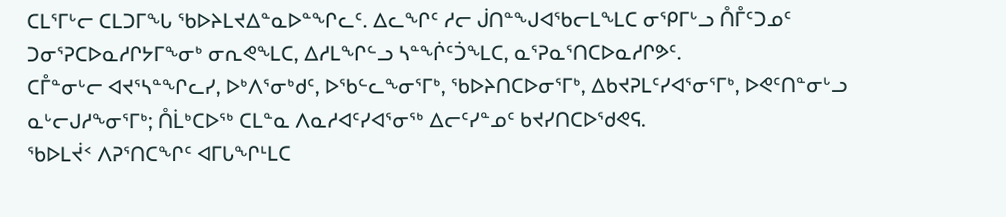ᑕᒪᕐᒥᒡᓕ ᑕᒪᑐᒥᖓ ᖃᐅᔨᒪᔪᐃᓐᓇᐅᓐᖏᓚᑦ. ᐃᓚᖏᑦ ᓱᓕ ᒎᑎᓐᖑᐊᖃᓕᒪᖕᒪᑕ ᓂᕿᒥᒡᓗ ᑍᒤᑦᑐᓄᑦ ᑐᓂᕐᕈᑕᐅᓇᓱᒋᔭᒥᖕᓂᒃ ᓂᕆᕙᖕᒪᑕ, ᐃᓱᒪᖏᓪᓗ ᓴᓐᖐᑦᑑᖕᒪᑕ, ᓇᕐᕈᓇᕐᑎᑕᐅᓇᓱᒋᕗᑦ.
ᑕᒤᓐᓂᒡᓕ ᐊᔪᕐᓴᓐᖏᓚᓯ, ᐅᒃᐱᕐᓂᒃᑯᑦ, ᐅᖃᓪᓚᖕᓂᕐᒥᒃ, ᖃᐅᔨᑎᑕᐅᓂᕐᒥᒃ, ᐃᑲᔪᕈᒪᑦᓯᐊᕐᓂᕐᒥᒃ, ᐅᕙᑦᑎᓐᓂᒡᓗ ᓇᒡᓕᒍᓱᖕᓂᕐᒥᒃ; ᑍᒫᒃᑕᐅᖅ ᑕᒪᓐᓇ ᐱᓇᓱᐊᑦᓯᐊᕐᓂᖅ ᐃᓕᑦᓯᓐᓄᑦ ᑲᔪᓯᑎᑕᐅᖁᕙᕋ.
ᖃᐅᒪᔫᑉ ᐱᕈᕐᑎᑕᖏᑦ ᐊᒥᒐᖏᒻᒪᑕ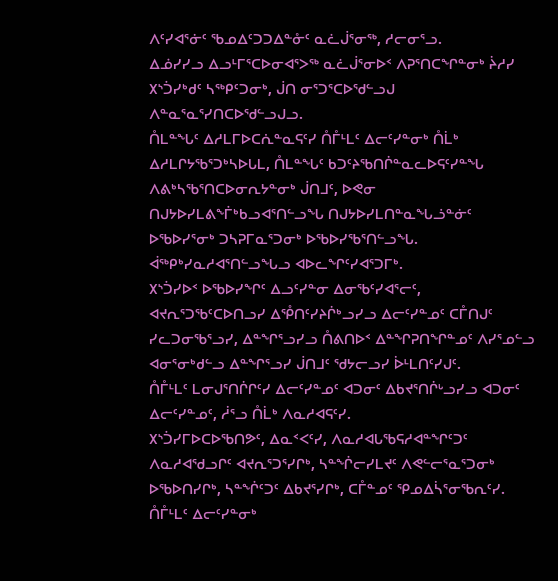ᐱᑦᓯᐊᕐᓃᑦ ᖃᓄᐃᑦᑐᑐᐃᓐᓁᑦ ᓇᓛᒎᕐᓂᖅ, ᓱᓕᓂᕐᓗ.
ᐃᓅᓯᓯᓗ ᐃᓗᒻᒥᕐᑕᐅᓂᐊᕐᐳᖅ ᓇᓛᒎᕐᓂᐅᑉ ᐱᕈᕐᑎᑕᖏᓐᓂᒃ ᔩᓱᓯ ᙭ᔅᑑᓯᒃᑯᑦ ᓴᖅᑭᑦᑐᓂᒃ, ᒎᑎ ᓂᕐᑐᕐᑕᐅᖁᓪᓗᒍ ᐱᓐᓇᕐᓇᕐᓯᑎᑕᐅᖁᓪᓗᒍᓗ.
ᑍᒪᓐᖓᑦ ᐃᓱᒪᒥᐅᑕᕇᓐᓇᕋᑦᓯ ᑍᒤᒻᒪᑦ ᐃᓕᑦᓯᓐᓂᒃ ᑍᒫᒃ ᐃᓱᒪᒋᔭᖃᕐᑐᒃᓴᐅᒐᒪ, ᑍᒪᓐᖓᑦ ᑲᑐᑦᔨᖃᑎᒌᓐᓇᓚᐅᕋᑦᓯᓐᖓ ᐱᕕᒃᓴᖃᕐᑎᑕᐅᓂᕆᔭᓐᓂᒃ ᒎᑎᒧᑦ, ᐅᕙᓂ ᑎᒍᔭᐅᓯᒪᕕᖕᒦᒃᑲᓗᐊᕐᑎᓪᓗᖓ ᑎᒍᔭᐅᓯᒪᑎᓐᓇᖓᓘᓐᓃᑦ ᐅᖃᐅᓯᕐᓂᒃ ᑐᓴᕈᒥᓇᕐᑐᓂᒃ ᐅᖃᐅᓯᖃᕐᑎᓪᓗᖓ. ᐋᖅᑭᒃᓯᓇᓱᐊᕐᑎᓪᓗᖓᓗ ᐊᐅᓚᖏᑦᓯᐊᕐᑐᒥᒃ.
᙭ᔅᑑᓯᐅᑉ ᐅᖃᐅᓯᖏᑦ ᐃᓗᑦᓯᓐᓂ ᐃᓂᖃᑦᓯᐊᕐᓕᑦ, ᐊᔪᕆᕐᑐᖃᑦᑕᐅᑎᓗᓯ ᐃᕾᑎᑦᓯᔨᒌᒃᓗᓯᓗ ᐃᓕᑦᓯᓐᓄᑦ ᑕᒤᑎᒍᑦ ᓯᓚᑐᓂᖃᕐᓗᓯ, ᐃᓐᖏᕐᓗᓯᓗ ᑍᕕᑎᐅᑉ ᐃᓐᖏᕈᑎᖏᓐᓄᑦ ᐱᓯᕐᓄᓪᓗ ᐊᓂᕐᓂᒃᑯᓪᓗ ᐃᓐᖏᕐᓗᓯ ᒎᑎᒧᑦ ᖁᔭᓕᓗᓯ ᐆᒻᒪᑎᑦᓯᒍᑦ.
ᑍᒤᒻᒪᑦ ᒪᓂᒍᕐᑎᒌᒋᑦᓯ ᐃᓕᑦᓯᓐᓄᑦ ᐊᑐᓂᑦ ᐃᑲᔪᕐᑎᒌᒡᓗᓯᓗ ᐊᑐᓂᑦ ᐃᓕᑦᓯᓐᓄᑦ, ᓲᕐᓗ ᑍᒫᒃ ᐱᓇᓱᐊᕋᑦᓯ.
᙭ᔅᑑᓯᒥᐅᑕᐅᖃᑎᕗᑦ, ᐃᓇᑉᐸᑦᓯ, ᐱᓇᓱᐊᒐᖃᕋᓱᐊᓐᖏᑦᑐᑦ ᐱᓇᓱᐊᖁᓗᒋᑦ ᐊᔪᕆᕐᑐᕐᓯᒋᒃ, ᓴᓐᖐᓕᓯᒪᔪᑦ ᐱᕙᓪᓕᕐᓇᕐᑐᓂᒃ ᐅᖃᐅᑎᓯᒋᒃ, ᓴᓐᖐᑦᑐᑦ ᐃᑲᔪᕐᓯᒋᒃ, ᑕᒤᓐᓄᑦ ᕿᓄᐃᓵᕐᓂᖃᕆᑦᓯ.
ᑍᒤᒻᒪᑦ ᐃᓕᑦᓯᓐᓂᒃ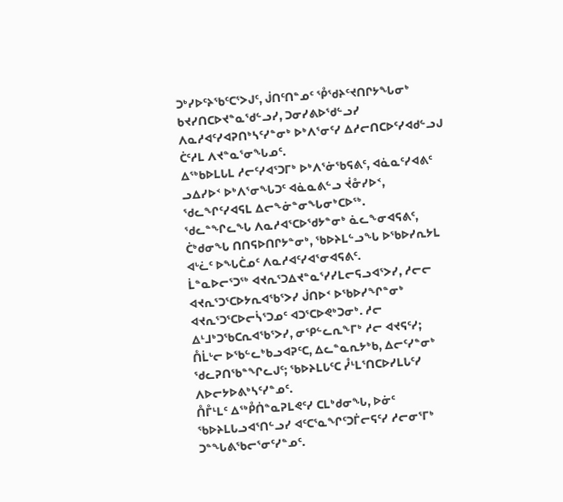ᑐᒃᓯᐅᑦᔨᖃᑦᑕᕐᐳᒍᑦ, ᒎᑎᑦᑎᓐᓄᑦ ᕾᖁᔨᑦᔪᑎᒋᔭᖓᓂᒃ ᑲᔪᓯᑎᑕᐅᔪᓐᓇᖁᓪᓗᓯ, ᑐᓂᓯᕕᐅᖁᓪᓗᓯ ᐱᓇᓱᐊᑦᓯᐊᕈᑎᒃᓴᑦᓯᓐᓂᒃ ᐅᒃᐱᕐᓂᑦᓯ ᐃᓱᓕᑎᑕᐅᑦᓯᐊᑯᓪᓗᒍ ᑖᑦᓱᒪ ᐱᔪᓐᓇᕐᓂᖓᓄᑦ.
ᐃᖅᑲᐅᒪᒐᒪ ᓱᓕᑦᓯᐊᕐᑐᒥᒃ ᐅᒃᐱᕐᓃᖃᕋᕕᑦ, ᐊᓈᓇᑦᓯᐊᕕᑦ ᓗᐃᓯᐅᑉ ᐅᒃᐱᕐᓂᖓᑐᑦ ᐊᓈᓇᕕᓪᓗ ᔫᓁᓯᐅᑉ, ᖁᓚᖏᑦᓯᐊᕋᒪ ᐃᓕᖕᓃᓐᓂᖓᓂᒃᑕᐅᖅ.
ᖁᓚᓐᖏᓚᖓ ᐱᓇᓱᐊᕐᑕᐅᖁᔭᓐᓂᒃ ᓈᓚᖕᓂᐊᕋᕕᑦ, ᑖᒃᑯᓂᖓ ᑎᑎᕋᐅᑎᒋᔭᓐᓂᒃ, ᖃᐅᔨᒪᓪᓗᖓ ᐅᖃᐅᓯᕆᔭᒪ ᐊᒡᓛᑦ ᐅᖓᑖᓄᑦ ᐱᓇᓱᐊᑦᓯᐊᕐᓂᐊᕋᕕᑦ.
ᒫᓐᓇᐅᓕᕐᑐᖅ ᐊᔪᕆᕐᑐᐃᔪᓐᓇᕐᓯᓯᒪᓕᕋᓗᐊᕐᐳᓯ, ᓱᓕᓕ ᐊᔪᕆᕐᑐᕐᑕᐅᔭᕆᐊᖃᕐᐳᓯ ᒎᑎᐅᑉ ᐅᖃᐅᓯᖏᓐᓂᒃ ᐊᔪᕆᕐᑐᕐᑕᐅᓕᓵᕐᑐᓄᑦ ᐊᑐᕐᑕᐅᕙᒃᑐᓂᒃ. ᓱᓕ ᐃᒻᒧᒃᑐᖃᑕᕆᐊᖃᕐᐳᓯ, ᓂᕿᓪᓚᕆᖕᒥᒃ ᓱᓕ ᐊᔪᕋᑦᓯ;
ᑍᒫᒡᓕ ᐅᖃᓪᓚᒃᑲᓗᐊᕈᑦᑕ, ᐃᓚᓐᓇᕆᔭᒃᑲ, ᐃᓕᑦᓯᓐᓂᒃ ᖁᓚᕈᑎᖃᓐᖏᓚᒍᑦ; ᖃᐅᔨᒪᒐᑦᑕ ᓮᒻᒪᕐᑎᑕᐅᓯᒪᒐᑦᓯ ᐱᐅᓕᔭᐅᕕᒃᓴᑦᓯᓐᓄᑦ.
ᑍᒤᒻᒪᑦ ᐃᖅᑬᑏᓐᓇᕈᒪᕙᑦᓯ ᑕᒪᒃᑯᓂᖓ, ᐅᓃᑦ ᖃᐅᔨᒪᒐᓗᐊᕐᑎᓪᓗᓯ ᐊᑦᑕᕐᓇᖏᑦᑐᒦᓕᕋᑦᓯ ᓱᓕᓂᕐᒥᒃ ᑐᓐᖓᕕᖃᓕᕐᓂᑦᓯᓐᓄᑦ.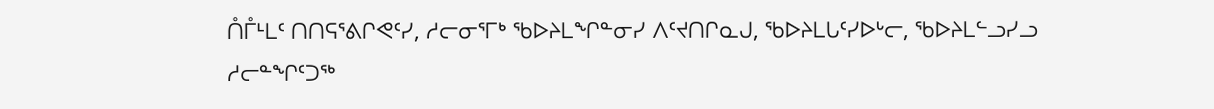ᑍᒤᒻᒪᑦ ᑎᑎᕋᕐᕕᒋᕙᑦᓯ, ᓱᓕᓂᕐᒥᒃ ᖃᐅᔨᒪᖏᓐᓂᓯ ᐱᑦᔪᑎᒋᓇᒍ, ᖃᐅᔨᒪᒐᑦᓯᐅᒡᓕ, ᖃᐅᔨᒪᓪᓗᓯᓗ ᓱᓕᓐᖏᑦᑐᖅ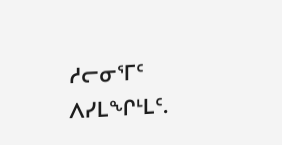ᓱᓕᓂᕐᒥᑦ ᐱᓯᒪᖏᒻᒪᑦ.